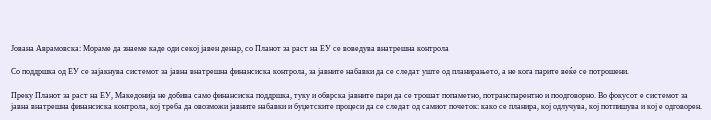Јована Аврамовска: Мораме да знаеме каде оди секој јавен денар, со Планот за раст на ЕУ се воведува внатрешна контрола

Со поддршка од ЕУ се зајакнува системот за јавна внатрешна финансиска контрола, за јавните набавки да се следат уште од планирањето, а не кога парите веќе се потрошени.

Преку Планот за раст на ЕУ, Македонија не добива само финансиска поддршка, туку и обврска јавните пари да се трошат попаметно, потранспарентно и поодговорно. Во фокусот е системот за јавна внатрешна финансиска контрола, кој треба да овозможи јавните набавки и буџетските процеси да се следат од самиот почеток: како се планира, кој одлучува, кој потпишува и кој е одговорен.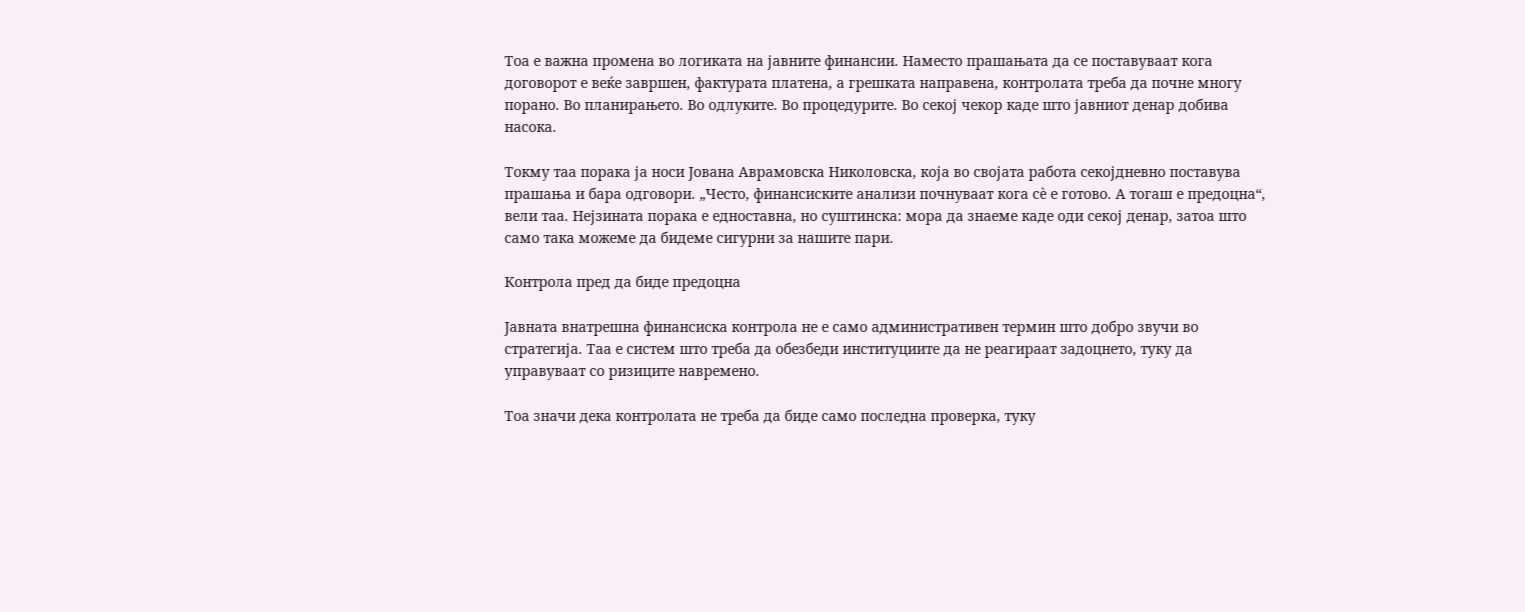Тоа е важна промена во логиката на јавните финансии. Наместо прашањата да се поставуваат кога договорот е веќе завршен, фактурата платена, а грешката направена, контролата треба да почне многу порано. Во планирањето. Во одлуките. Во процедурите. Во секој чекор каде што јавниот денар добива насока.

Токму таа порака ја носи Јована Аврамовска Николовска, која во својата работа секојдневно поставува прашања и бара одговори. „Често, финансиските анализи почнуваат кога сè е готово. А тогаш е предоцна“, вели таа. Нејзината порака е едноставна, но суштинска: мора да знаеме каде оди секој денар, затоа што само така можеме да бидеме сигурни за нашите пари.

Контрола пред да биде предоцна

Јавната внатрешна финансиска контрола не е само административен термин што добро звучи во стратегија. Таа е систем што треба да обезбеди институциите да не реагираат задоцнето, туку да управуваат со ризиците навремено.

Тоа значи дека контролата не треба да биде само последна проверка, туку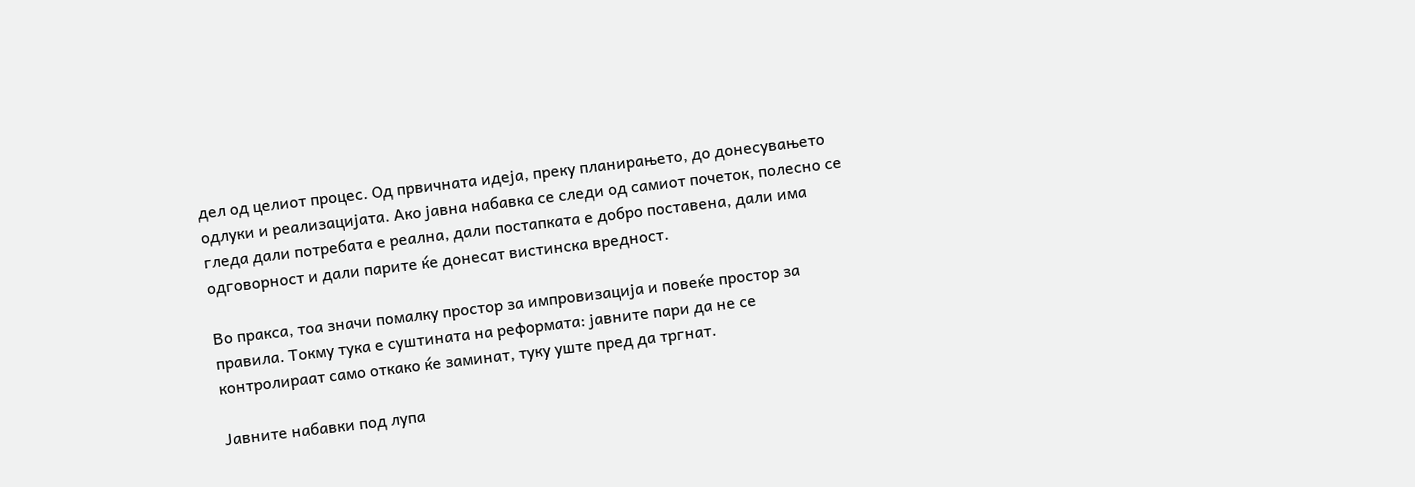дел од целиот процес. Од првичната идеја, преку планирањето, до донесувањето одлуки и реализацијата. Ако јавна набавка се следи од самиот почеток, полесно се гледа дали потребата е реална, дали постапката е добро поставена, дали има одговорност и дали парите ќе донесат вистинска вредност.

Во пракса, тоа значи помалку простор за импровизација и повеќе простор за правила. Токму тука е суштината на реформата: јавните пари да не се контролираат само откако ќе заминат, туку уште пред да тргнат.

Јавните набавки под лупа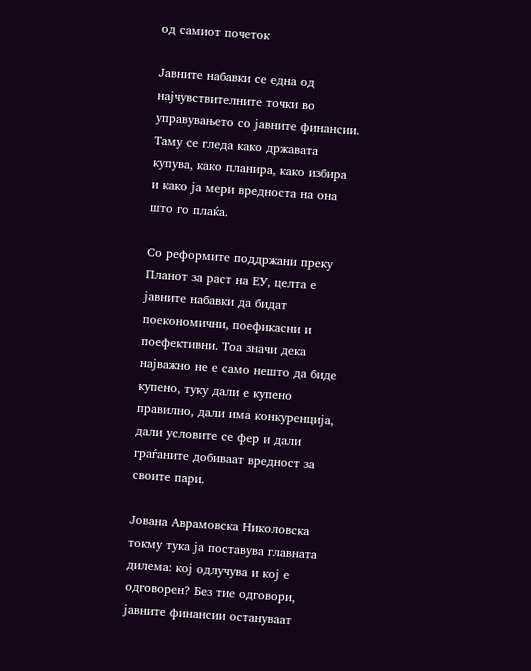од самиот почеток

Јавните набавки се една од најчувствителните точки во управувањето со јавните финансии. Таму се гледа како државата купува, како планира, како избира и како ја мери вредноста на она што го плаќа.

Со реформите поддржани преку Планот за раст на ЕУ, целта е јавните набавки да бидат поекономични, поефикасни и поефективни. Тоа значи дека најважно не е само нешто да биде купено, туку дали е купено правилно, дали има конкуренција, дали условите се фер и дали граѓаните добиваат вредност за своите пари.

Јована Аврамовска Николовска токму тука ја поставува главната дилема: кој одлучува и кој е одговорен? Без тие одговори, јавните финансии остануваат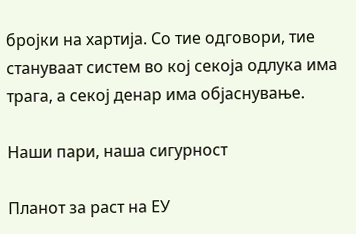бројки на хартија. Со тие одговори, тие стануваат систем во кој секоја одлука има трага, а секој денар има објаснување.

Наши пари, наша сигурност

Планот за раст на ЕУ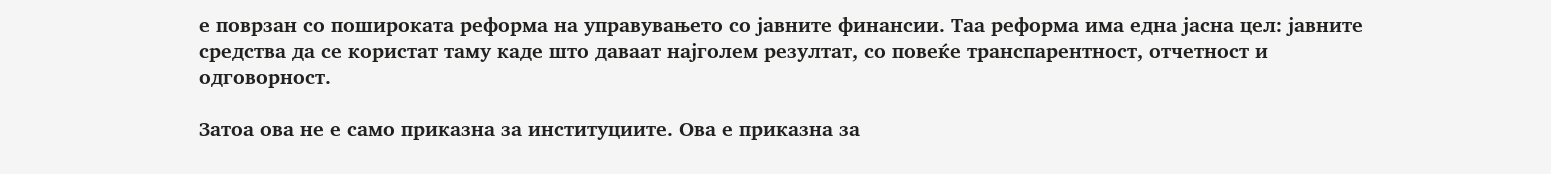е поврзан со пошироката реформа на управувањето со јавните финансии. Таа реформа има една јасна цел: јавните средства да се користат таму каде што даваат најголем резултат, со повеќе транспарентност, отчетност и одговорност.

Затоа ова не е само приказна за институциите. Ова е приказна за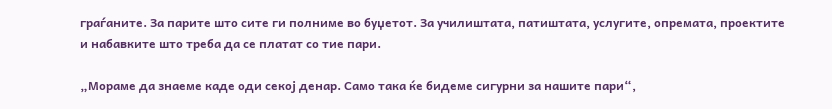граѓаните. За парите што сите ги полниме во буџетот. За училиштата, патиштата, услугите, опремата, проектите и набавките што треба да се платат со тие пари.

„Мораме да знаеме каде оди секој денар. Само така ќе бидеме сигурни за нашите пари“,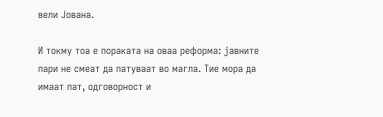вели Јована.

И токму тоа е пораката на оваа реформа: јавните пари не смеат да патуваат во магла. Тие мора да имаат пат, одговорност и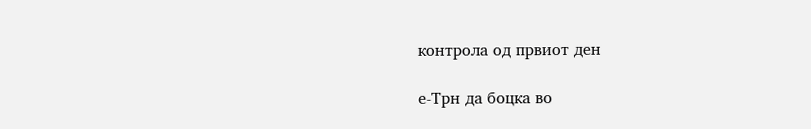контрола од првиот ден

е-Трн да боцка во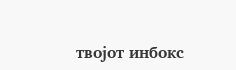твојот инбокс